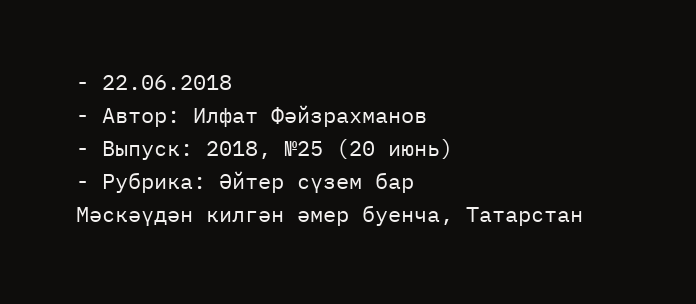- 22.06.2018
- Автор: Илфат Фәйзрахманов
- Выпуск: 2018, №25 (20 июнь)
- Рубрика: Әйтер сүзем бар
Мәскәүдән килгән әмер буенча, Татарстан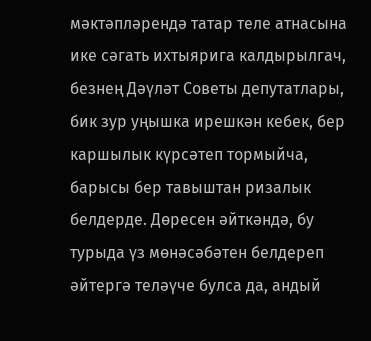мәктәпләрендә татар теле атнасына ике сәгать ихтыярига калдырылгач, безнең Дәүләт Советы депутатлары, бик зур уңышка ирешкән кебек, бер каршылык күрсәтеп тормыйча, барысы бер тавыштан ризалык белдерде. Дөресен әйткәндә, бу турыда үз мөнәсәбәтен белдереп әйтергә теләүче булса да, андый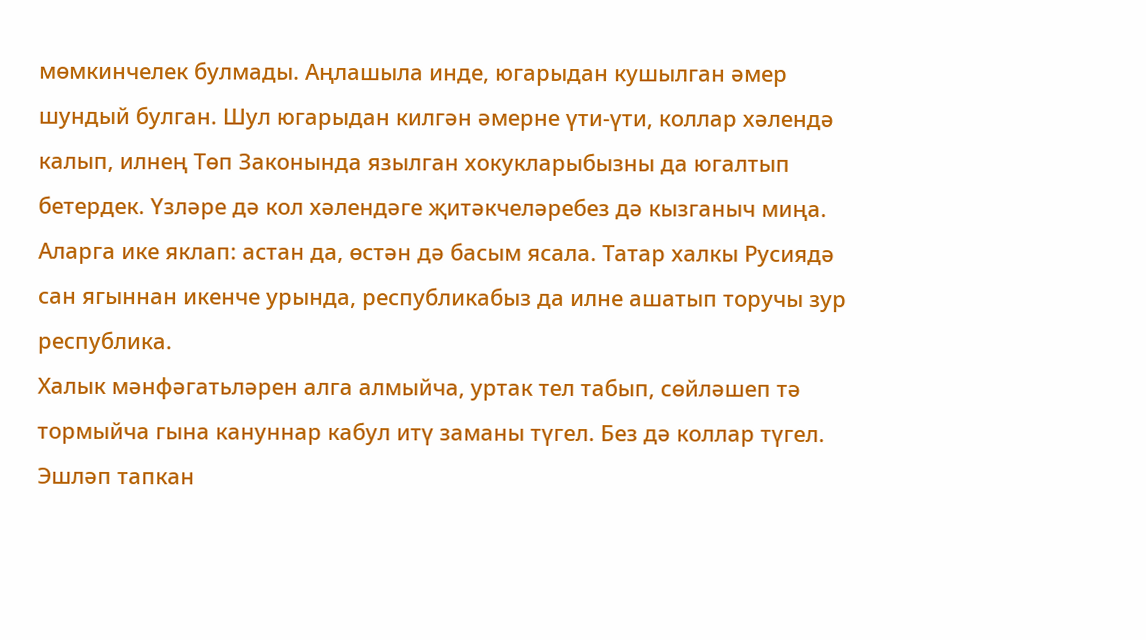мөмкинчелек булмады. Аңлашыла инде, югарыдан кушылган әмер шундый булган. Шул югарыдан килгән әмерне үти-үти, коллар хәлендә калып, илнең Төп Законында язылган хокукларыбызны да югалтып бетердек. Үзләре дә кол хәлендәге җитәкчеләребез дә кызганыч миңа. Аларга ике яклап: астан да, өстән дә басым ясала. Татар халкы Русиядә сан ягыннан икенче урында, республикабыз да илне ашатып торучы зур республика.
Халык мәнфәгатьләрен алга алмыйча, уртак тел табып, сөйләшеп тә тормыйча гына кануннар кабул итү заманы түгел. Без дә коллар түгел. Эшләп тапкан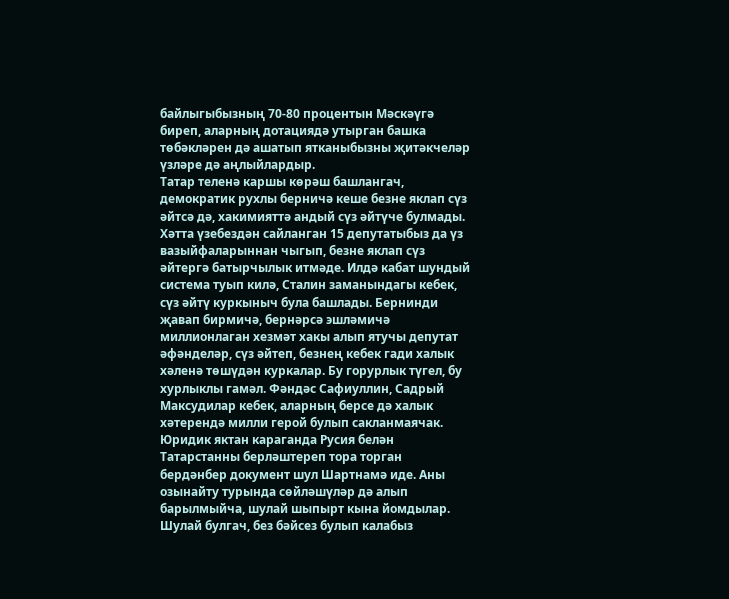байлыгыбызның 70-80 процентын Мәскәүгә биреп, аларның дотациядә утырган башка төбәкләрен дә ашатып ятканыбызны җитәкчеләр үзләре дә аңлыйлардыр.
Татар теленә каршы көрәш башлангач, демократик рухлы берничә кеше безне яклап сүз әйтсә дә, хакимияттә андый сүз әйтүче булмады. Хәтта үзебездән сайланган 15 депутатыбыз да үз вазыйфаларыннан чыгып, безне яклап сүз әйтергә батырчылык итмәде. Илдә кабат шундый система туып килә, Сталин заманындагы кебек, сүз әйтү куркыныч була башлады. Бернинди җавап бирмичә, бернәрсә эшләмичә миллионлаган хезмәт хакы алып ятучы депутат әфәнделәр, сүз әйтеп, безнең кебек гади халык хәленә төшүдән куркалар. Бу горурлык түгел, бу хурлыклы гамәл. Фәндәс Сафиуллин, Садрый Максудилар кебек, аларның берсе дә халык хәтерендә милли герой булып сакланмаячак.
Юридик яктан караганда Русия белән Татарстанны берләштереп тора торган бердәнбер документ шул Шартнамә иде. Аны озынайту турында сөйләшүләр дә алып барылмыйча, шулай шыпырт кына йомдылар. Шулай булгач, без бәйсез булып калабыз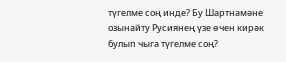түгелме соң инде? Бу Шартнамәне озынайту Русиянең үзе өчен кирәк булып чыга түгелме соң?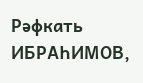Рәфкать ИБРАҺИМОВ,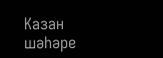Казан шәһәре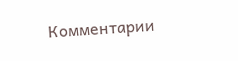Комментарии